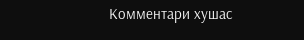Комментари хушас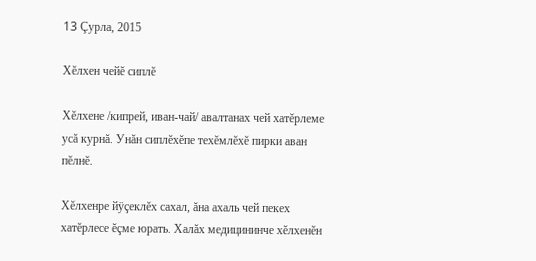13 Çурла, 2015

Хĕлхен чейĕ сиплĕ

Хĕлхене /кипрей, иван-чай/ авалтанах чей хатĕрлеме усă курнă. Унăн сиплĕхĕпе техĕмлĕхĕ пирки аван пĕлнĕ.

Хĕлхенре йÿçеклĕх сахал, ăна ахаль чей пекех хатĕрлесе ĕçме юрать. Халăх медицининче хĕлхенĕн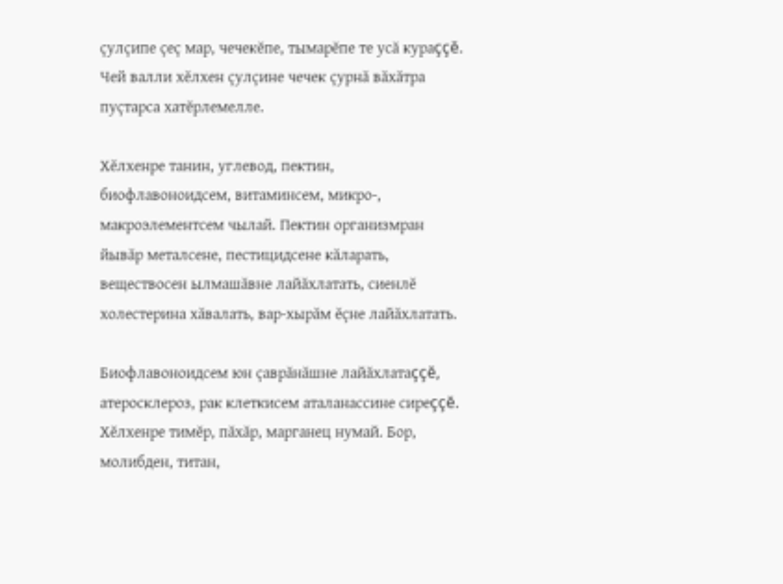çулçипе çеç мар, чечекĕпе, тымарĕпе те усă кураççĕ. Чей валли хĕлхен çулçине чечек çурнă вăхăтра пуçтарса хатĕрлемелле.

Хĕлхенре танин, углевод, пектин, биофлавоноидсем, витаминсем, микро-, макроэлементсем чылай. Пектин организмран йывăр металсене, пестицидсене кăларать, веществосен ылмашăвне лайăхлатать, сиенлĕ холестерина хăвалать, вар-хырăм ĕçне лайăхлатать.

Биофлавоноидсем юн çаврăнăшне лайăхлатаççĕ, атеросклероз, рак клеткисем аталанассине сиреççĕ. Хĕлхенре тимĕр, пăхăр, марганец нумай. Бор, молибден, титан,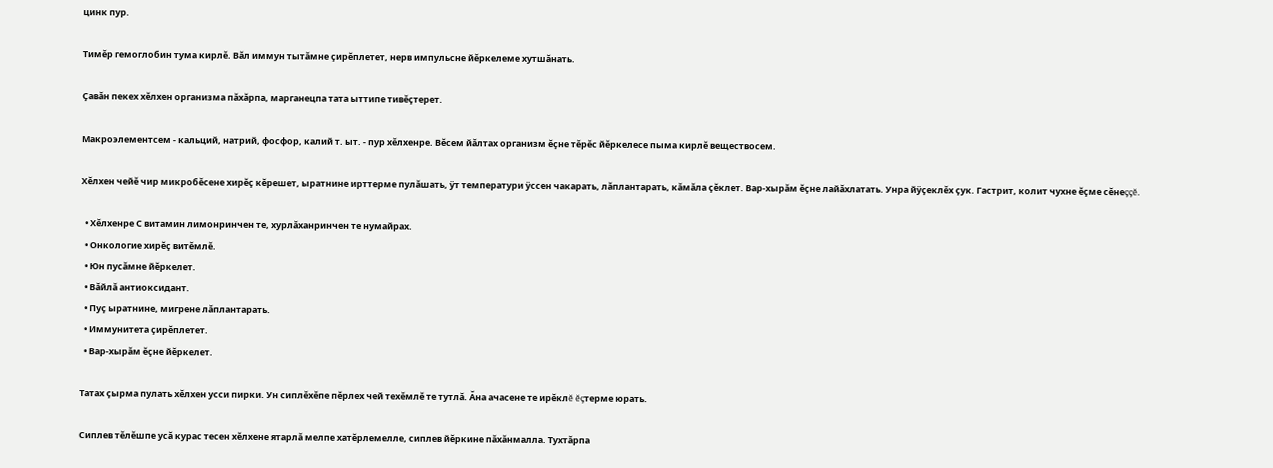цинк пур.

Тимĕр гемоглобин тума кирлĕ. Вăл иммун тытăмне çирĕплетет, нерв импульсне йĕркелеме хутшăнать.

Çавăн пекех хĕлхен организма пăхăрпа, марганецпа тата ыттипе тивĕçтерет.

Макроэлементсем - кальций, натрий, фосфор, калий т. ыт. - пур хĕлхенре. Вĕсем йăлтах организм ĕçне тĕрĕс йĕркелесе пыма кирлĕ веществосем.

Хĕлхен чейĕ чир микробĕсене хирĕç кĕрешет, ыратнине ирттерме пулăшать, ÿт температури ÿссен чакарать, лăплантарать, кăмăла çĕклет. Вар-хырăм ĕçне лайăхлатать. Унра йÿçеклĕх çук. Гастрит, колит чухне ĕçме сĕнеççĕ.

  • Хĕлхенре С витамин лимонринчен те, хурлăханринчен те нумайрах.
  • Онкологие хирĕç витĕмлĕ.
  • Юн пусăмне йĕркелет.
  • Вăйлă антиоксидант.
  • Пуç ыратнине, мигрене лăплантарать.
  • Иммунитета çирĕплетет.
  • Вар-хырăм ĕçне йĕркелет.

Татах çырма пулать хĕлхен усси пирки. Ун сиплĕхĕпе пĕрлех чей техĕмлĕ те тутлă. Ăна ачасене те ирĕклĕ ĕçтерме юрать.

Сиплев тĕлĕшпе усă курас тесен хĕлхене ятарлă мелпе хатĕрлемелле, сиплев йĕркине пăхăнмалла. Тухтăрпа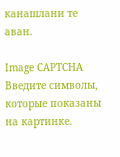канашлани те аван.

Image CAPTCHA
Введите символы, которые показаны на картинке.